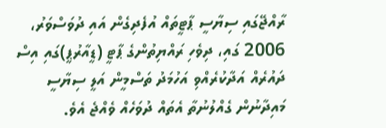ރާއްޖޭގައި ސިޔާސީ ޕާޓީތައް އުފެދިގެން އައި ދުވަސްވަރު، 2006 ގައި، ދިވެހި ރައްޔިތުންގެ ޕާޓީ (ޑީއާރުޕީ)ގައި އިސް ދައުރެއް އަދާކުރެއްވި އަހުމަދު ތަސްމީން އަލީ ސިޔާސީ މައިދާނުން ގެއްލުނުތާ އެތައް ދުވަހެއް ވެއްޖެ އެވެ.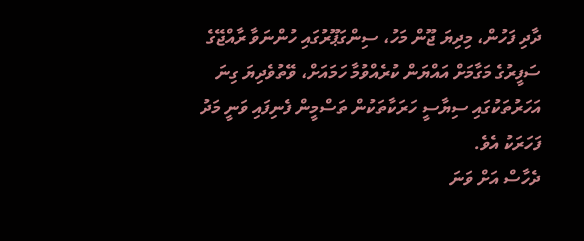ދާދި ފަހުން، މިދިޔަ ޖޫން މަހު، ސިންގަޕޫރުގައި ހުންނަވާ ރާއްޖޭގެ ސަފީރުގެ މަގާމަށް އައްޔަން ކުރެއްވުމާ ހަމައަށް، ވޭތުވެދިޔަ ގިނަ އަހަރުތަކުގައި ސިޔާސީ ހަރަކާތަކުން ތަސްމީން ފެނިފައި ވަނީ މަދު ފަހަރަކު އެވެ.
ދެހާސް އަށް ވަނަ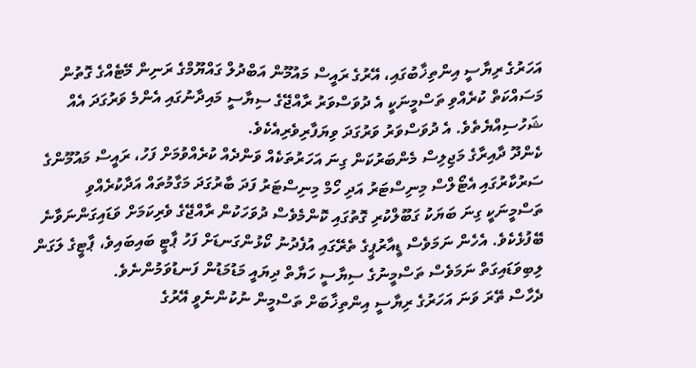އަހަރުގެ ރިޔާސީ އިންތިޚާބުގައި، އޭރުގެ ރައީސް މައުމޫން އަބްދުލް ގައްޔޫމްގެ ރަނިން މޭޓެއްގެ ގޮތުން މަސައްކަތް ކުރެއްވި ތަސްމީނަކީ އެ ދުވަސްވަރު ރާއްޖޭގެ ސިޔާސީ މައިދާނުގައި އެންމެ ވަރުގަދަ އެއް ޝަހުސިއްޔެތެވެ. އެ ދުވަސްވަރު ވަރުގަދަ ވިޔަފާރިވެރިއެކެވެ.
ކެންދޫ ދާއިރާގެ މަޖިލިސް މެންބަރުކަން ގިނަ އަހަރުތަކެއް ވަންދެއް ކުރެއްވުމަށް ފަހު، ރައީސް މައުމޫންގެ ސަރުކާރުގައި އެޓޯލްސް މިނިސްޓަރު އަދި ހޯމް މިނިސްޓަރު ފަދަ ބާރުގަދަ މަގާމުތައް އަދާކުރެއްވި ތަސްމީނަކީ ގިނަ ބަޔަކު ގަބޫލްކުރި ގޮތުގައި ކޮންމެވެސް ދުވަހަކުން ރާއްޖޭގެ ވެރިކަމަށް ވަޑައިގަންނަވާނެ ބޭފުޅެކެވެ. އެހެން ނަމަވެސް ޑީއާރުޕީގެ ތެރޭގައި އުފެދުނު ކޯޅުންގަނޑަށް ފަހު ޕާޓީ ބައިބައިވެ، ޕާޓީގެ ލަގަން ލިބިވަޑައިގަތް ނަމަވެސް ތަސްމީނުގެ ސިޔާސީ ހަޔާތް ދިޔައީ މަޑުމަޑުން ފަނޑުވަމުންނެވެ.
ދެހާސް ތޭރަ ވަނަ އަހަރުގެ ރިޔާސީ އިންތިޚާބަށް ތަސްމީން ނުކުންނެވީ އޭރުގެ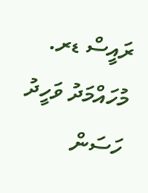ރައީސް ޑރ. މުހައްމަދު ވަހީދު ހަސަން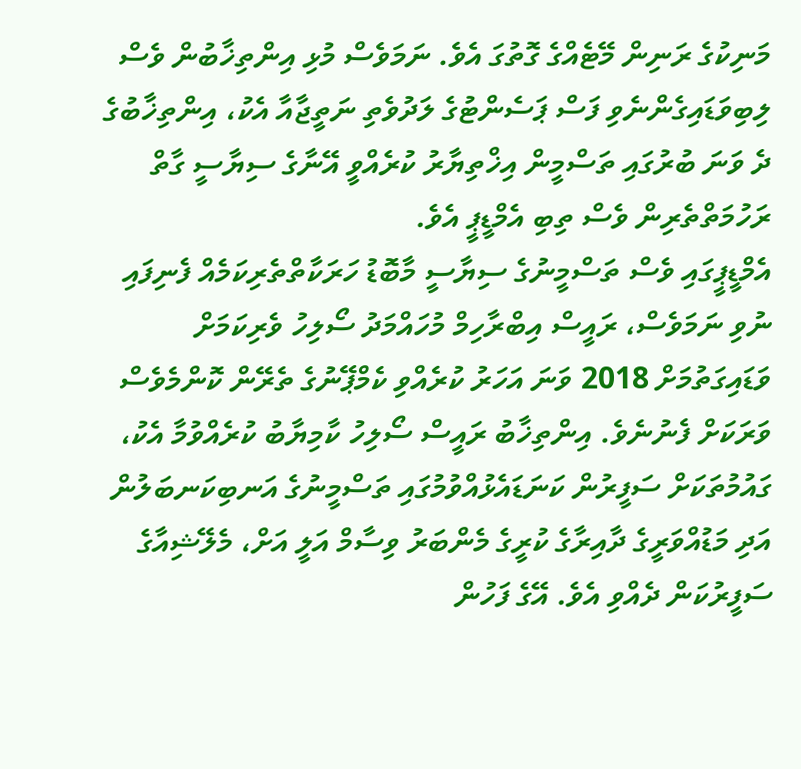މަނިކުގެ ރަނިން މޭޓެއްގެ ގޮތުގަ އެވެ. ނަމަވެސް މުޅި އިންތިޚާބުން ވެސް ލިބިވަޑައިގެންނެވި ފަސް ޕަސެންޓުގެ ލަދުވެތި ނަތީޖާއާ އެކު، އިންތިޚާބުގެ ދެ ވަނަ ބުރުގައި ތަސްމީން އިޚްތިޔާރު ކުރެއްވީ އޭނާގެ ސިޔާސީ ގާތް ރަހުމަތްތެރިން ވެސް ތިބި އެމްޑީޕީ އެވެ.
އެމްޑީޕީގައި ވެސް ތަސްމީނުގެ ސިޔާސީ މާބޮޑު ހަރަކާތްތެރިކަމެއް ފެނިފައި ނުވި ނަމަވެސް، ރައީސް އިބްރާހިމް މުހައްމަދު ސޯލިހު ވެރިކަމަށް ވަޑައިގަތުމަށް 2018 ވަނަ އަހަރު ކުރެއްވި ކެމްޕޭނުގެ ތެރޭން ކޮންމެވެސް ވަރަކަށް ފެނުނެވެ. އިންތިޚާބު ރައީސް ސޯލިހު ކާމިޔާބު ކުރެއްވުމާ އެކު، ގައުމުތަކަށް ސަފީރުން ކަނަޑައެޅުއްވުމުގައި ތަސްމީނުގެ އަނބިކަނބަލުން އަދި މަޑުއްވަރީގެ ދާއިރާގެ ކުރީގެ މެންބަރު ވިސާމް އަލީ އަށް، މެލޭޝިއާގެ ސަފީރުކަން ދެއްވި އެވެ. އޭގެ ފަހުން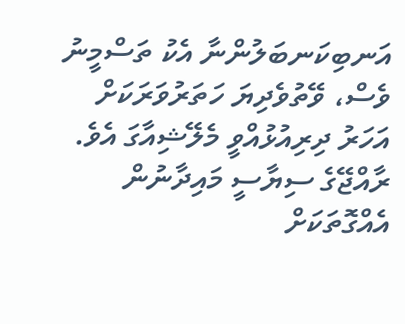އަނބިކަނބަލުންނާ އެކު ތަސްމީނު ވެސް، ވޭތުވެދިޔަ ހަތަރުވަރަކަށް އަހަރު ދިރިއުޅުއްވީ މެލޭޝިއާގަ އެވެ. ރާއްޖޭގެ ސިޔާސީ މައިދާނުން އެއްގޮތަކަށް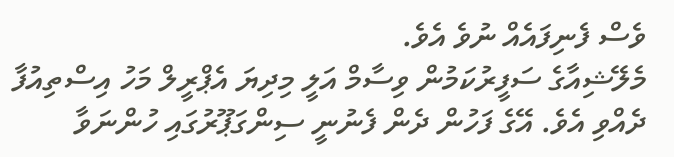ވެސް ފެނިފައެއް ނުވެ އެވެ.
މެލޭޝިއާގެ ސަފީރުކަމުން ވިސާމް އަލީ މިދިޔަ އެޕްރީލް މަހު އިސްތިއުފާ ދެއްވި އެވެ. އޭގެ ފަހުން ދެން ފެނުނީ ސިންގަޕޫރުގައި ހުންނަވާ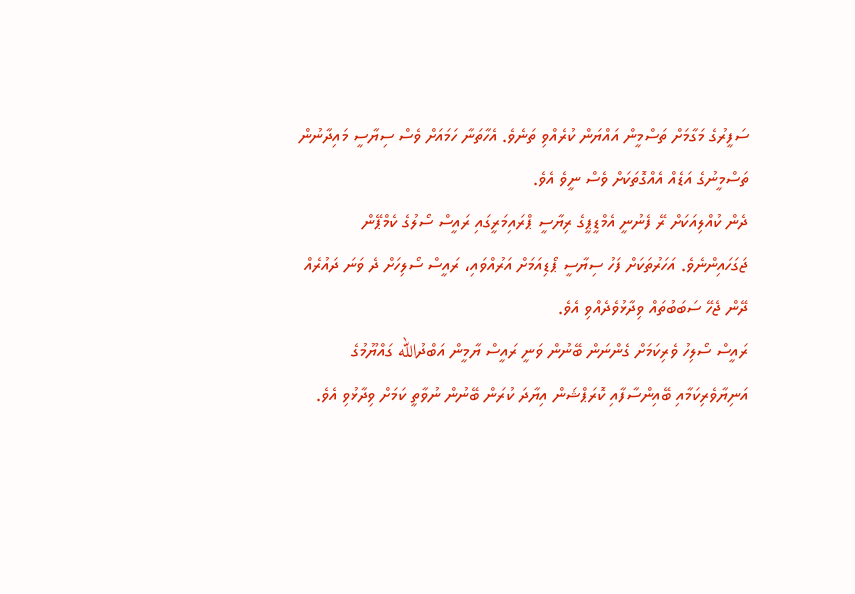ސަފީރުގެ މަގާމަށް ތަސްމީން އައްޔަން ކުރެއްވި ތަނެވެ. އެހާތަނާ ހަމައަށް ވެސް ސިޔާސީ މައިދާނުން ތަސްމީނުގެ އަޑެއް އެއްގޮތަކަށް ވެސް ނީވެ އެވެ.
ދެން ކުއްލިއަކަށް ރޭ ފެނުނީ އެމްޑީޕީގެ ރިޔާސީ ޕްރައިމަރީގައި ރައީސް ސޯލުގެ ކެމްޕޭން ޖަގަހައިންނެވެ. އަހަރުތަކަށް ފަހު ސިޔާސީ ޕޯޑިއަމަށް އަރުއްވައި، ރައީސް ސޯލިހަށް ދެ ވަނަ ދައުރެއް ދޭން ޖެހޭ ސަބަބުތައް ވިދާޅުވެދެއްވި އެވެ.
ރައީސް ސޯލިހު ވެރިކަމަށް ގެންނަން ބޭނުން ވަނީ ރައީސް ޔާމީން އަބްދުالله ގައްޔޫމުގެ އަނިޔާވެރިކަމާއި ބޭއިންސާފާއި ކޮރަޕްޝަން އިޔާދަ ކުރަން ބޭނުން ނުވާތީ ކަމަށް ވިދާޅުވި އެވެ.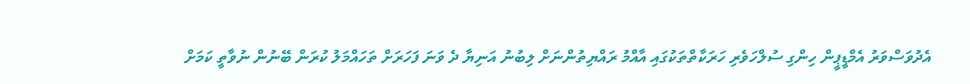އެދުވަސްވަރު އެމްޑީޕީން ހިންގި ސުލްހަވެރި ހަރަކާތްތަކުގައި އާއްމު ރައްޔިތުންނަށް ލިބުނު އަނިޔާ ދެ ވަނަ ފަހަރަށް ތަހައްމަލު ކުރަން ބޭނުން ނުވާތީ ކަމަށް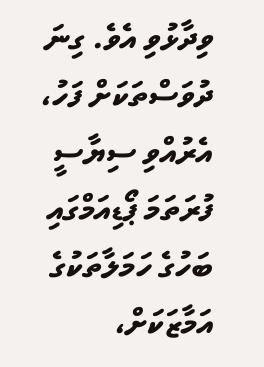ވިދާޅުވި އެވެ. ގިނަ ދުވަސްތަކަށް ފަހު، އެރުއްވި ސިޔާސީ ފުރަތަމަ ޕޯޑިއަމްގައި ބަހުގެ ހަމަލާތަކުގެ އަމާޒަކަށް،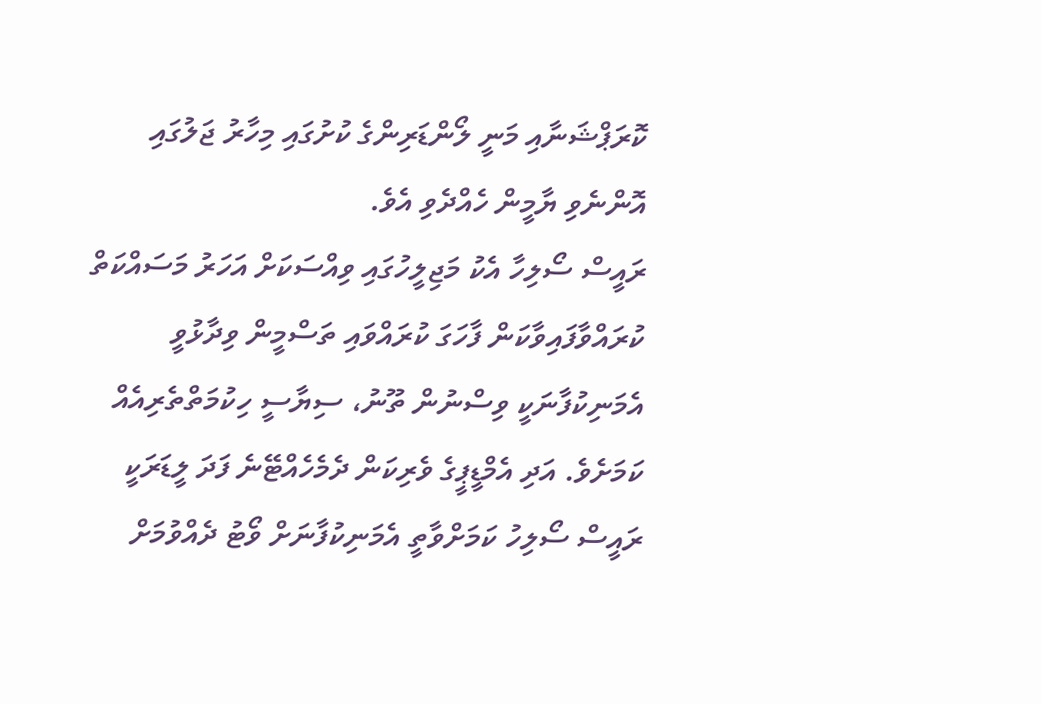ކޮރަޕްޝަނާއި މަނީ ލޯންޑަރިންގެ ކުށުގައި މިހާރު ޖަލުގައި އޮންނެވި ޔާމީން ހެއްދެވި އެވެ.
ރައީސް ސޯލިހާ އެކު މަޖިލީހުގައި ވިއްސަކަށް އަހަރު މަސައްކަތް ކުރައްވާފައިވާކަން ފާހަގަ ކުރައްވައި ތަސްމީން ވިދާޅުވީ އެމަނިކުފާނަކީ ވިސްނުން ތޫނު، ސިޔާސީ ހިކުމަތްތެރިއެއް ކަމަށެވެ. އަދި އެމްޑީޕީގެ ވެރިކަން ދެމެހެއްޓޭނެ ފަދަ ލީޑަރަކީ ރައީސް ސޯލިހު ކަމަށްވާތީ އެމަނިކުފާނަށް ވޯޓު ދެއްވުމަށް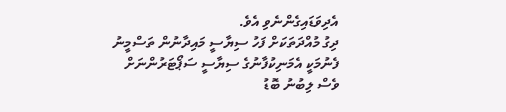އެދިވަޑައިގެންނެވި އެވެ.
ދިގު މުއްދަތަކަށް ފަހު ސިޔާސީ މައިދާނުން ތަސްމީނު ފެނުމަކީ އެމަނިކުފާނުގެ ސިޔާސީ ސަޕޯޓަރުންނަށް ވެސް ލިބުނު ބޮޑު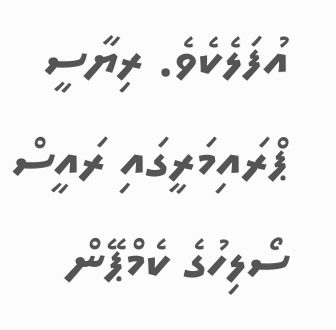އުފަލެކެވެ. ރިޔާސީ ޕްރައިމަރީގައި ރައީސް ސޯލިހުގެ ކެމްޕޭން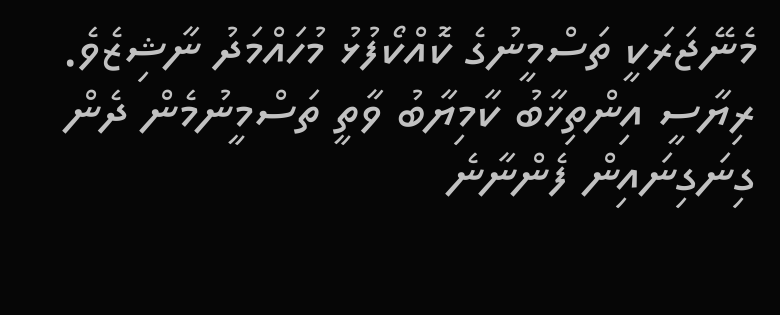މެނޭޖަރަކީ ތަސްމީނުގެ ކޮއްކޯފުޅު މުހައްމަދު ނާޝިޒެވެ.
ރިޔާސީ އިންތިޚާބު ކާމިޔާބު ވާތީ ތަސްމީނުމެން ދެން ގިނަގިނައިން ފެންނާނެ